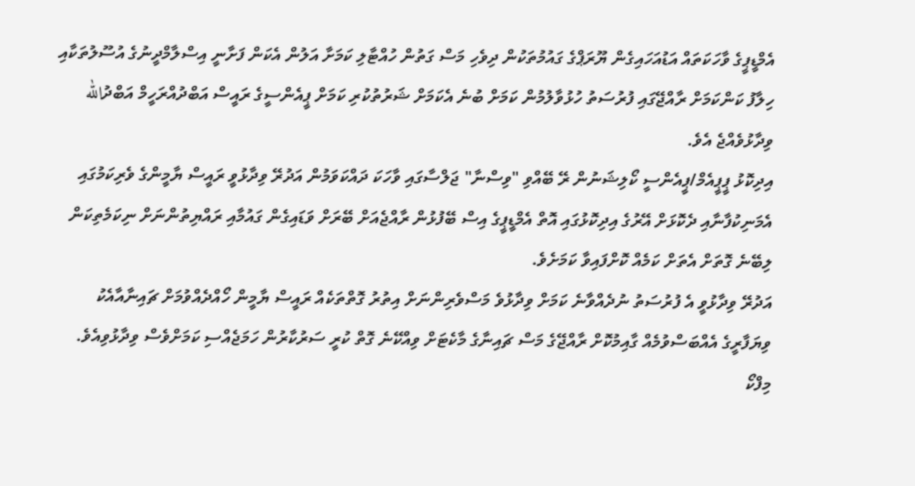އެމްޑީޕީގެ ވާހަކަތައް އަޑުއަހައިގެން ޔޫރަޕްގެ ގައުމުތަކުން ދިވެހި މަސް ގަތުން ހުއްޓާލި ކަމަށާ އަލުން އެކަން ފަށާނީ އިސްލާމްދީނުގެ އުސޫލުތަކާއި ހިލާފު ކަންކަމަށް ރާއްޖޭގައި ފުރުސަތު ހުޅުވާލުމުން ކަމަށް ބުނެ އެކަމަށް ޝަރުތުކުރި ކަމަށް ޕީއެންސީގެ ރައީސް އަބްދުއްރަހީމް އަބްދުالله ވިދާޅުވެއްޖެ އެވެ.
އިދިކޮޅު ޕީޕީއެމް/ޕީއެންސީ ކޯލިޝަނުން ރޭ ބޭއްވި "ވިސްނާ" ޖަލްސާގައި ވާހަކަ ދައްކަވަމުން އަދުރޭ ވިދާޅުވީ ރައީސް ޔާމީންގެ ވެރިކަމުގައި އެމަނިކުފާނާއި ދެކޮޅަށް އޭރުގެ އިދިކޮޅުގައި އޮތް އެމްޑީޕީގެ އިސް ބޭފުޅުން ރާއްޖެއަށް ބޭރަށް ވަޑައިގެން ގައުމާއި ރައްޔިތުންނަށް ނިކަމެތިކަން ލިބޭނެ ގޮތަށް އެތަށް ކަމެއް ކޮށްފައިވާ ކަމަށެވެ.
އަދުރޭ ވިދާޅުވީ އެ ފުރުސަތު ނުދެއްވާނެ ކަމަށް ވިދާޅުވެ މަސްވެރިންނަށް އިތުރު ގޮތްތަކެއް ރައީސް ޔާމީން ހޯއްދެއްވުމަށް ޗައިނާއާއެކު ވިޔަފާރީގެ އެއްބަސްވުމެއް ގާއިމުކޮށް ރާއްޖޭގެ މަސް ޗައިނާގެ މާކެޓަށް ވިއްކޭނެ ގޮތް ކުރީ ސަރުކާރުން ހަމަޖެއްސި ކަމަށްވެސް ވިދާޅުވިއެވެ.
މިފްކޯ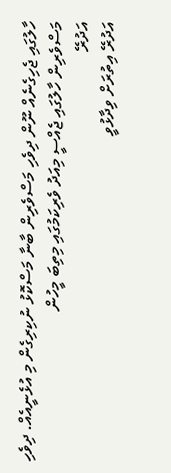ހާލުގައި ޖެހިގެނެއް ނޫން ދިވެހި މަސްވެރިން ބާނާ މަސްކޮޅު ނުކިރިގެން މި އުޅެނީއެއް. ދިވެހި މަސްވެރިން ހާލުގައި ޖެއްސީ މިއަދު ވެރިކަމުގައި މިތިބަ މީހުން
އަދުރޭ
އަދުރޭ އިތުރަށް ވިދާޅުވީ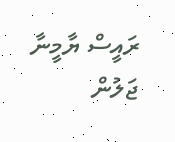ރައީސް ޔާމީނާ ޖަލުން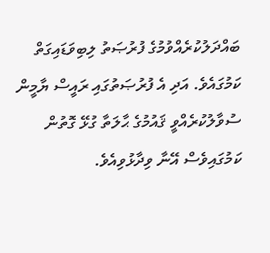ބައްދަލުކުރެއްވުމުގެ ފުރުޞަތު ލިބިވަޑައިގަތް ކަމުގައެވެ. އަދި އެ ފުރުޞަތުގައި ރައީސް ޔާމީން ސުވާލުކުރެއްވީ ޤައުމުގެ ޙާލަތާ ގުޅޭ ގޮތުން ކަމުގައިވެސް އޭނާ ވިދާޅުވިއެވެ.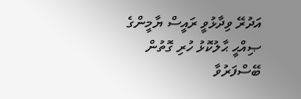އަދުރޭ ވިދާޅުވީ ރައީސް ޔާމީންގެ ޞިއްޙީ ޙާލުކޮޅު ހުރި ގޮތުން ބޭސްފަރުވާ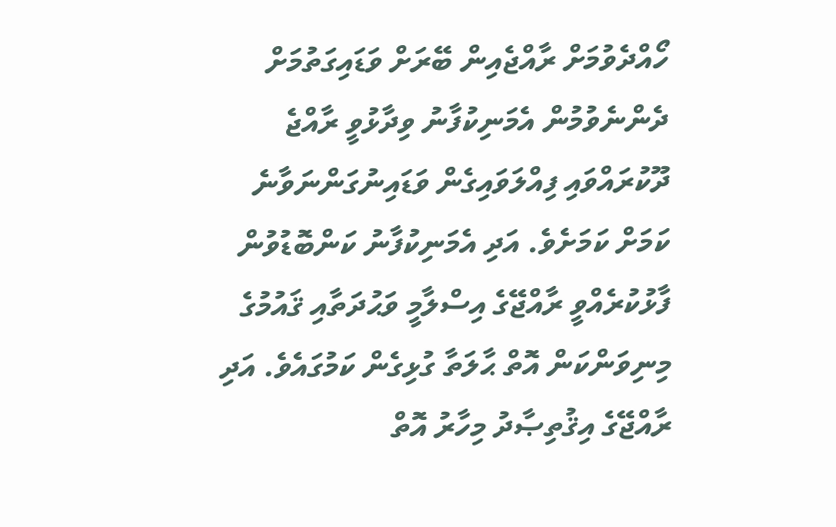ހޯއްދެވުމަށް ރާއްޖެއިން ބޭރަށް ވަޑައިގަތުމަށް ދެންނެވުމުން އެމަނިކުފާނު ވިދާޅުވީ ރާއްޖެ ދޫކުރައްވައި ފިއްލަވައިގެން ވަޑައިނުގަންނަވާނެ ކަމަށް ކަމަށެވެ. އަދި އެމަނިކުފާނު ކަންބޮޑުވުން ފާޅުކުރެއްވީ ރާއްޖޭގެ އިސްލާމީ ވަޙުދަތާއި ޤައުމުގެ މިނިވަންކަން އޮތް ޙާލަތާ ގުޅިގެން ކަމުގައެވެ. އަދި ރާއްޖޭގެ އިޤުތިޞާދު މިހާރު އޮތް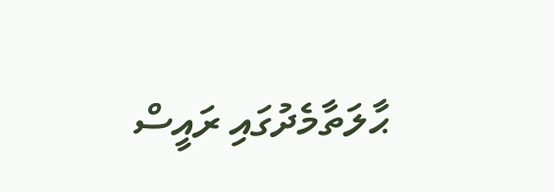ޙާލަތާމެދުގައި ރައީސް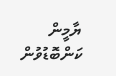ޔާމީން ކަންބޮޑުވުން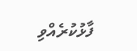ފާޅުކުރެއްވި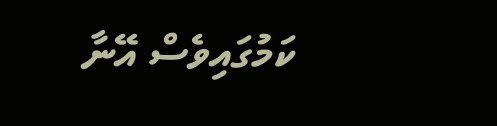ކަމުގައިވެސް އޭނާ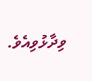ވިދާޅުވިއެވެ.